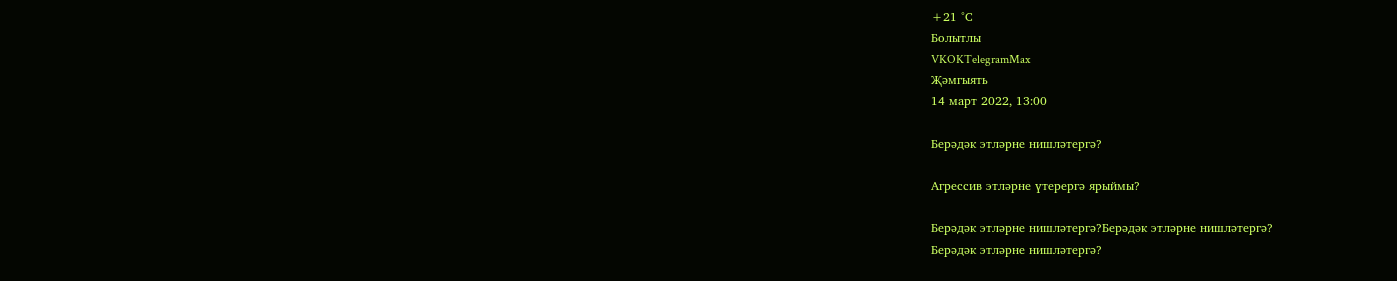+21 °С
Болытлы
VKOKTelegramMax
Җәмгыять
14 март 2022, 13:00

Берәдәк этләрне нишләтергә?

Агрессив этләрне үтерергә ярыймы?

Берәдәк этләрне нишләтергә?Берәдәк этләрне нишләтергә?
Берәдәк этләрне нишләтергә?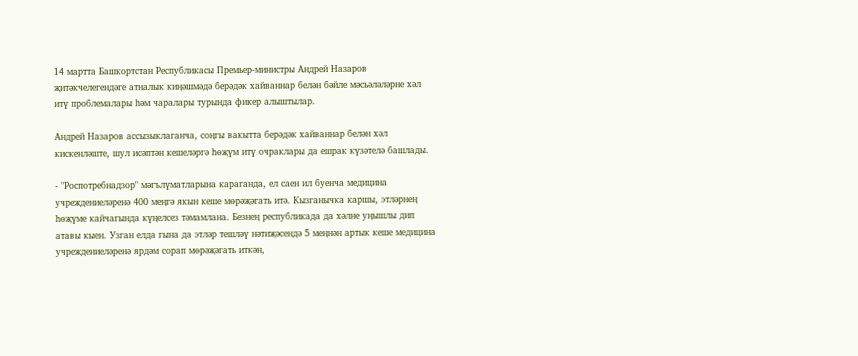14 мартта Башкортстан Республикасы Премьер-министры Андрей Назаров җитәкчелегендәге атналык киңәшмәдә берәдәк хайваннар белән бәйле мәсьәләләрне хәл итү проблемалары һәм чаралары турында фикер алыштылар.

Андрей Назаров ассызыклаганча, соңгы вакытта берәдәк хайваннар белән хәл кискенләште, шул исәптән кешеләргә һөҗүм итү очраклары да ешрак күзәтелә башлады.

- "Роспотребнадзор" мәгълүматларына караганда, ел саен ил буенча медицина учреждениеләренә 400 меңгә якын кеше мөрәҗәгать итә. Кызганычка каршы, этләрнең һөҗүме кайчагында күңелсез тәмамлана. Безнең республикада да хәлне уңышлы дип атавы кыен. Узган елда гына да этләр тешләү нәтиҗәсендә 5 меңнән артык кеше медицина учреждениеләренә ярдәм сорап мөрәҗәгать иткән,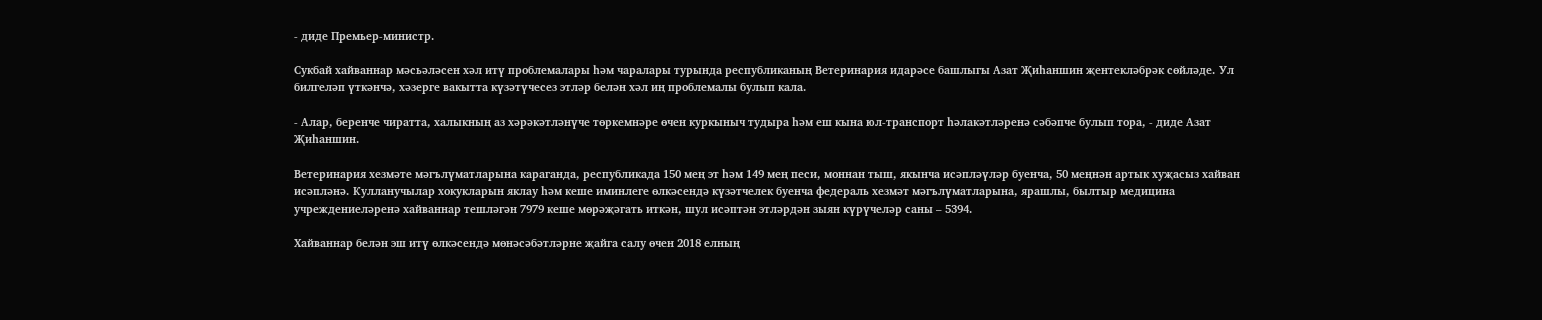- диде Премьер-министр.

Сукбай хайваннар мәсьәләсен хәл итү проблемалары һәм чаралары турында республиканың Ветеринария идарәсе башлыгы Азат Җиһаншин җентекләбрәк сөйләде. Ул билгеләп үткәнчә, хәзерге вакытта күзәтүчесез этләр белән хәл иң проблемалы булып кала.

- Алар, беренче чиратта, халыкның аз хәрәкәтләнүче төркемнәре өчен куркыныч тудыра һәм еш кына юл-транспорт һәлакәтләренә сәбәпче булып тора, - диде Азат Җиһаншин.

Ветеринария хезмәте мәгълүматларына караганда, республикада 150 мең эт һәм 149 мең песи, моннан тыш, якынча исәпләүләр буенча, 50 меңнән артык хуҗасыз хайван исәпләнә. Кулланучылар хокукларын яклау һәм кеше иминлеге өлкәсендә күзәтчелек буенча федераль хезмәт мәгълүматларына, ярашлы, былтыр медицина учреждениеләренә хайваннар тешләгән 7979 кеше мөрәҗәгать иткән, шул исәптән этләрдән зыян күрүчеләр саны – 5394.

Хайваннар белән эш итү өлкәсендә мөнәсәбәтләрне җайга салу өчен 2018 елның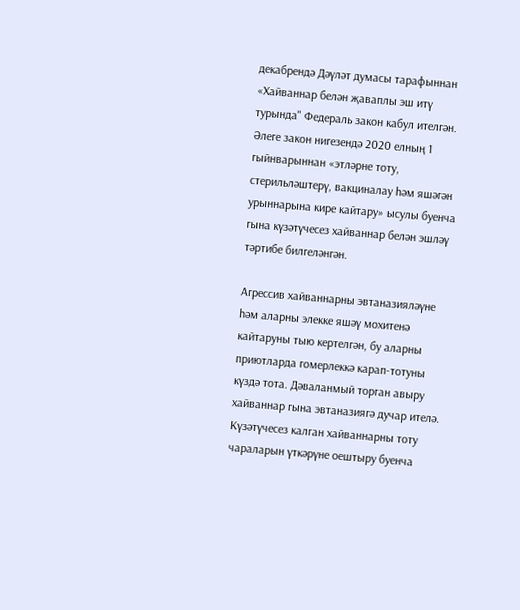декабрендә Дәүләт думасы тарафыннан «Хайваннар белән җаваплы эш итү турында" Федераль закон кабул ителгән. Әлеге закон нигезендә 2020 елның 1 гыйнварыннан «этләрне тоту, стерильләштерү, вакциналау һәм яшәгән урыннарына кире кайтару» ысулы буенча гына күзәтүчесез хайваннар белән эшләү тәртибе билгеләнгән.

Агрессив хайваннарны эвтаназияләүне һәм аларны элекке яшәү мохитенә кайтаруны тыю кертелгән, бу аларны приютларда гомерлеккә карап-тотуны күздә тота. Дәваланмый торган авыру хайваннар гына эвтаназиягә дучар ителә. Күзәтүчесез калган хайваннарны тоту чараларын үткәрүне оештыру буенча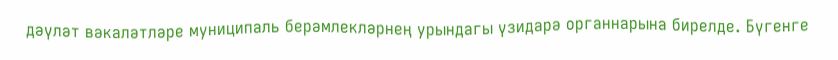дәүләт вәкаләтләре муниципаль берәмлекләрнең урындагы үзидарә органнарына бирелде. Бүгенге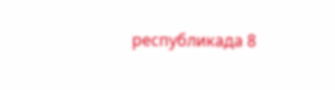республикада 8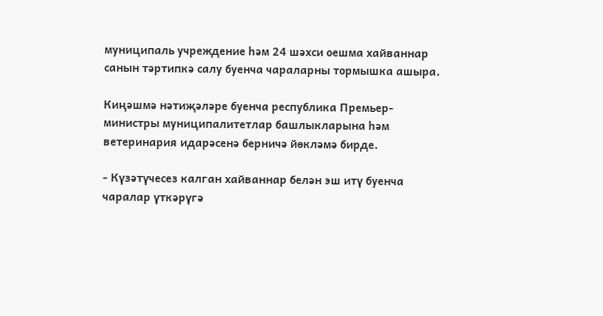муниципаль учреждение һәм 24 шәхси оешма хайваннар санын тәртипкә салу буенча чараларны тормышка ашыра.

Киңәшмә нәтиҗәләре буенча республика Премьер-министры муниципалитетлар башлыкларына һәм ветеринария идарәсенә берничә йөкләмә бирде.

- Күзәтүчесез калган хайваннар белән эш итү буенча чаралар үткәрүгә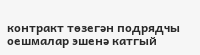контракт төзегән подрядчы оешмалар эшенә катгый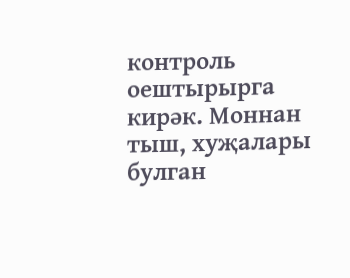контроль оештырырга кирәк. Моннан тыш, хуҗалары булган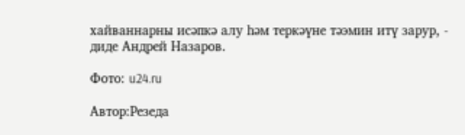хайваннарны исәпкә алу һәм теркәүне тәэмин итү зарур, - диде Андрей Назаров.

Фото: u24.ru

Автор:Резеда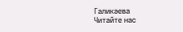Галикәева
Читайте нас